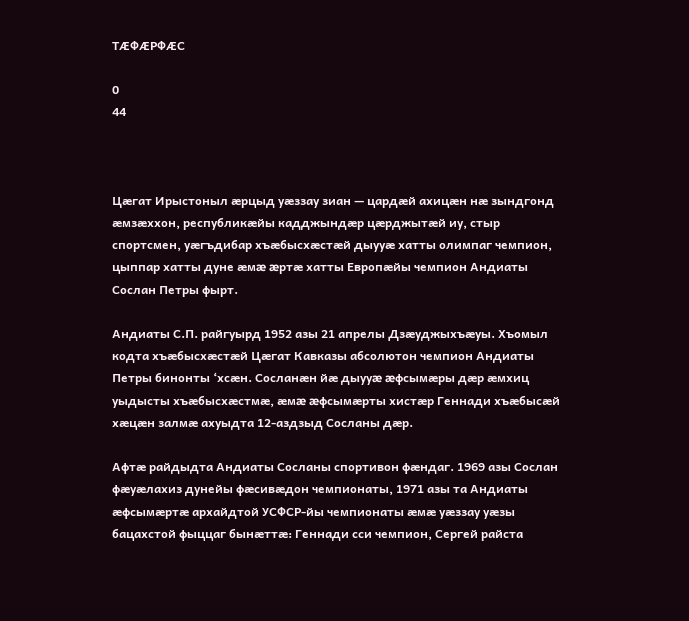ТÆФÆРФÆС

0
44



Цæгат Ирыстоныл æрцыд уæззау зиан — цардæй ахицæн нæ зындгонд æмзæххон, республикæйы кадджындæр цæрджытæй иу, стыр спортсмен, уæгъдибар хъæбысхæстæй дыууæ хатты олимпаг чемпион, цыппар хатты дуне æмæ æртæ хатты Европæйы чемпион Андиаты Сослан Петры фырт.

Андиаты С.П. райгуырд 1952 азы 21 апрелы Дзæуджыхъæуы. Хъомыл кодта хъæбысхæстæй Цæгат Кавказы абсолютон чемпион Андиаты Петры бинонты ‘хсæн. Сосланæн йæ дыууæ æфсымæры дæр æмхиц уыдысты хъæбысхæстмæ, æмæ æфсымæрты хистæр Геннади хъæбысæй хæцæн залмæ ахуыдта 12-аздзыд Сосланы дæр.

Афтæ райдыдта Андиаты Сосланы спортивон фæндаг. 1969 азы Сослан фæуæлахиз дунейы фæсивæдон чемпионаты, 1971 азы та Андиаты æфсымæртæ архайдтой УСФСР-йы чемпионаты æмæ уæззау уæзы бацахстой фыццаг бынæттæ: Геннади сси чемпион, Сергей райста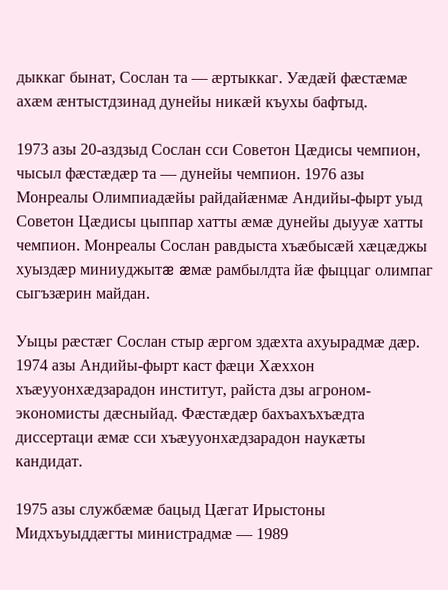дыккаг бынат, Сослан та — æртыккаг. Уæдæй фæстæмæ ахæм æнтыстдзинад дунейы никæй къухы бафтыд.

1973 азы 20-аздзыд Сослан сси Советон Цæдисы чемпион, чысыл фæстæдæр та — дунейы чемпион. 1976 азы Монреалы Олимпиадæйы райдайæнмæ Андийы-фырт уыд Советон Цæдисы цыппар хатты æмæ дунейы дыууæ хатты чемпион. Монреалы Сослан равдыста хъæбысæй хæцæджы хуыздæр миниуджытæ æмæ рамбылдта йæ фыццаг олимпаг сыгъзæрин майдан.

Уыцы рæстæг Сослан стыр æргом здæхта ахуырадмæ дæр. 1974 азы Андийы-фырт каст фæци Хæххон хъæууонхæдзарадон институт, райста дзы агроном-экономисты дæсныйад. Фæстæдæр бахъахъхъæдта диссертаци æмæ сси хъæууонхæдзарадон наукæты кандидат.

1975 азы службæмæ бацыд Цæгат Ирыстоны Мидхъуыддæгты министрадмæ — 1989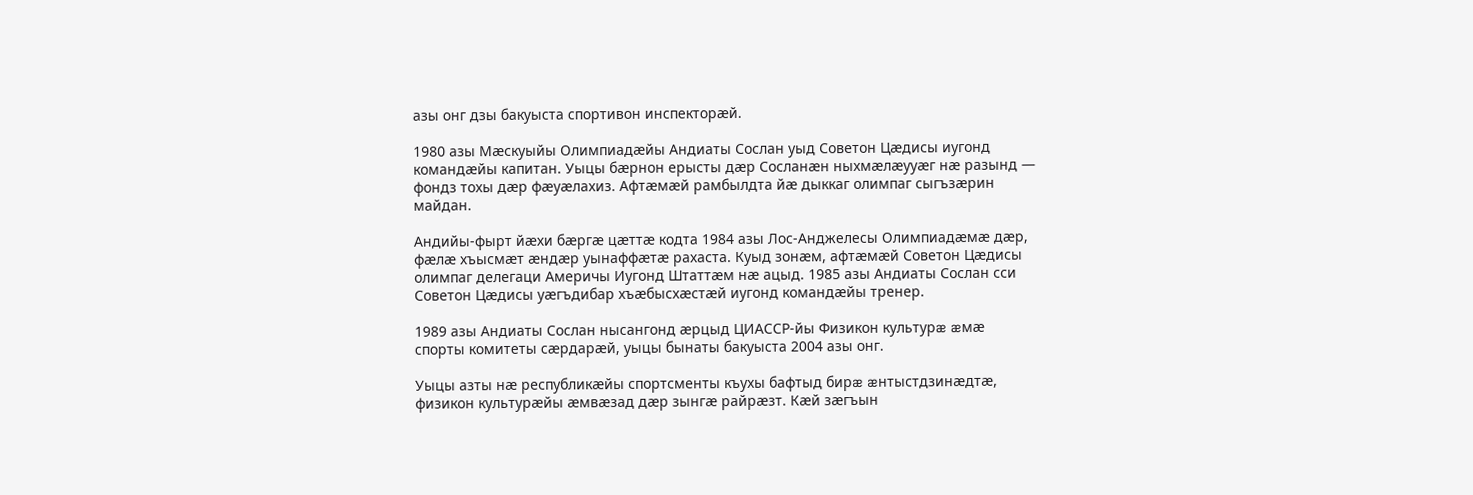азы онг дзы бакуыста спортивон инспекторæй.

1980 азы Мæскуыйы Олимпиадæйы Андиаты Сослан уыд Советон Цæдисы иугонд командæйы капитан. Уыцы бæрнон ерысты дæр Сосланæн ныхмæлæууæг нæ разынд — фондз тохы дæр фæуæлахиз. Афтæмæй рамбылдта йæ дыккаг олимпаг сыгъзæрин майдан.

Андийы-фырт йæхи бæргæ цæттæ кодта 1984 азы Лос-Анджелесы Олимпиадæмæ дæр, фæлæ хъысмæт æндæр уынаффæтæ рахаста. Куыд зонæм, афтæмæй Советон Цæдисы олимпаг делегаци Америчы Иугонд Штаттæм нæ ацыд. 1985 азы Андиаты Сослан сси Советон Цæдисы уæгъдибар хъæбысхæстæй иугонд командæйы тренер.

1989 азы Андиаты Сослан нысангонд æрцыд ЦИАССР-йы Физикон культурæ æмæ спорты комитеты сæрдарæй, уыцы бынаты бакуыста 2004 азы онг.

Уыцы азты нæ республикæйы спортсменты къухы бафтыд бирæ æнтыстдзинæдтæ, физикон культурæйы æмвæзад дæр зынгæ райрæзт. Кæй зæгъын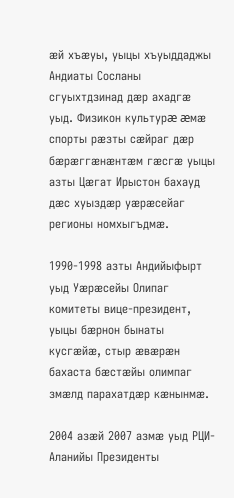æй хъæуы, уыцы хъуыддаджы Андиаты Сосланы сгуыхтдзинад дæр ахадгæ уыд. Физикон культурæ æмæ спорты рæзты сæйраг дæр бæрæггæнæнтæм гæсгæ уыцы азты Цæгат Ирыстон бахауд дæс хуыздæр уæрæсейаг регионы номхыгъдмæ.

1990-1998 азты Андийыфырт уыд Уæрæсейы Олипаг комитеты вице-президент, уыцы бæрнон бынаты кусгæйæ, стыр æвæрæн бахаста бæстæйы олимпаг змæлд парахатдæр кæнынмæ.

2004 азæй 2007 азмæ уыд РЦИ-Аланийы Президенты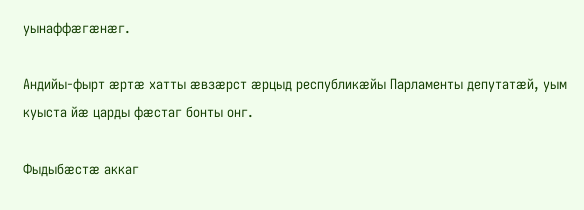уынаффæгæнæг.

Андийы-фырт æртæ хатты æвзæрст æрцыд республикæйы Парламенты депутатæй, уым куыста йæ царды фæстаг бонты онг.

Фыдыбæстæ аккаг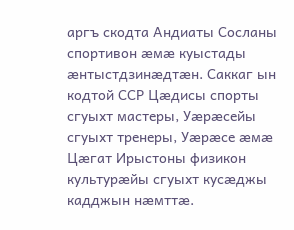аргъ скодта Андиаты Сосланы спортивон æмæ куыстады æнтыстдзинæдтæн. Саккаг ын кодтой ССР Цæдисы спорты сгуыхт мастеры, Уæрæсейы сгуыхт тренеры, Уæрæсе æмæ Цæгат Ирыстоны физикон культурæйы сгуыхт кусæджы кадджын нæмттæ.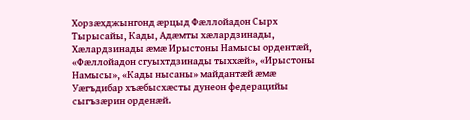Хорзæхджынгонд æрцыд Фæллойадон Сырх Тырысайы, Кады, Адæмты хæлардзинады, Хæлардзинады æмæ Ирыстоны Намысы ордентæй, «Фæллойадон сгуыхтдзинады тыххæй», «Ирыстоны Намысы», «Кады нысаны» майдантæй æмæ Уæгъдибар хъæбысхæсты дунеон федерацийы сыгъзæрин орденæй.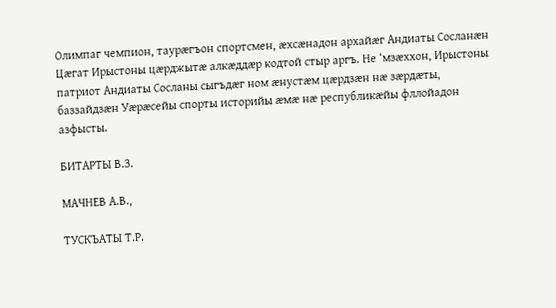Олимпаг чемпион, таурæгъон спортсмен, æхсæнадон архайæг Андиаты Сосланæн Цæгат Ирыстоны цæрджытæ алкæддæр кодтой стыр аргъ. Не ‘мзæххон, Ирыстоны патриот Андиаты Сосланы сыгъдæг ном æнустæм цæрдзæн нæ зæрдæты, баззайдзæн Уæрæсейы спорты историйы æмæ нæ республикæйы фллойадон азфысты.

БИТАРТЫ В.З.

МАЧНЕВ А.В.,

ТУСКЪАТЫ Т.Р.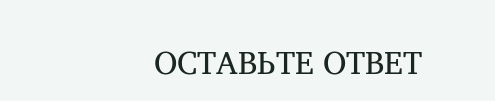ОСТАВЬТЕ ОТВЕТ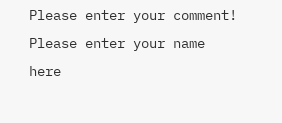Please enter your comment!
Please enter your name here